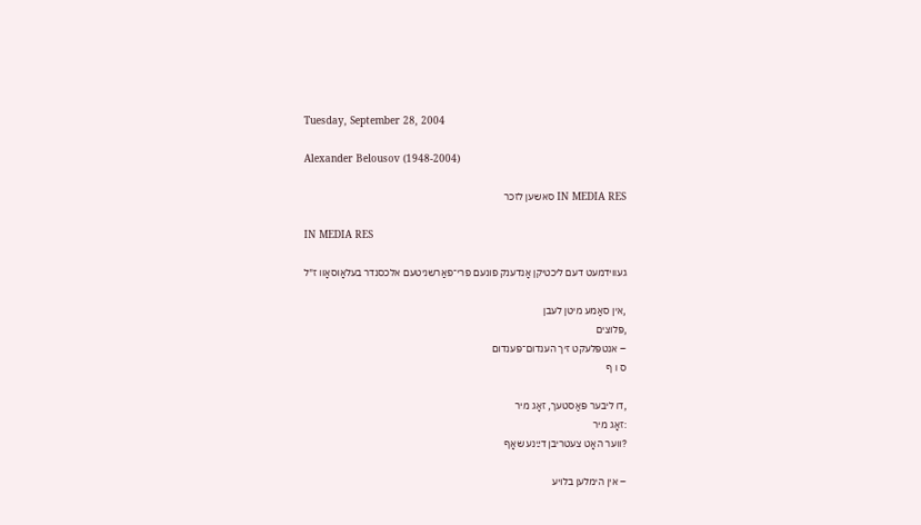Tuesday, September 28, 2004

Alexander Belousov (1948-2004)

IN MEDIA RES סאשען לזכר

IN MEDIA RES

געווידמעט דעם ליכטיקן אָנדענק פונעם פרי־פאַרשניטעם אלכסנדר בעלאָוסאָוו ז"ל

,אין סאַמע מיטן לעבן
,פּלוצים
– אנטפּלעקט זיך הענדום־פּענדום
ס ו ף

,דו ליבער פּאַסטעך, זאָג מיר
:זאָג מיר
?ווער האָט צעטריבן דײַנע שאָף

– אין הימלען בלויע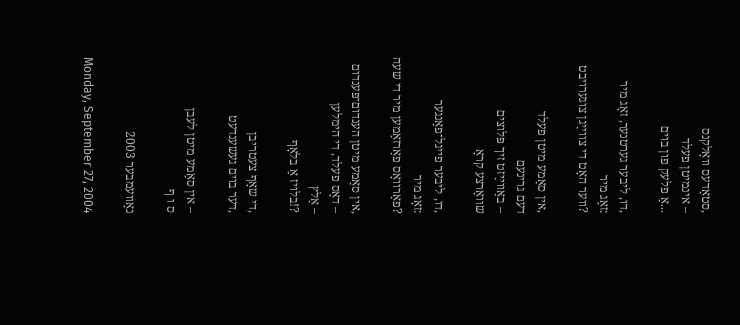,סטאַדעס וואָלקנס
– אינמיטן פעלד
...אַ פלעק פון בוים

,דו, ליבער גערטנער, זאָג מיר
:זאָג מיר
?ווער האָט די צווײַגן צוגערויבט

,אין סאַמע מיטן פעלד
דעם גרינעם
– באַווײַזט זיך פּלוצים
שוואַרצע קראָ

,דו, ליבער פייגל־פאַנגער
:זאָג מיר
?פאַרוואָס פאַרזאַמען מיר די שעה

,אין סאַמע מיטן הענדום־פּענדום
– דאָס פעלד, די הימלען
– אַלץ
?!בלויז אַ בלאָף

,די שאָף צעטריבן
,דער בוים געשענדעט

– אין סאַמע מיטן לעבן
ס ו ף

נאָוועמבער 2003

Monday, September 27, 2004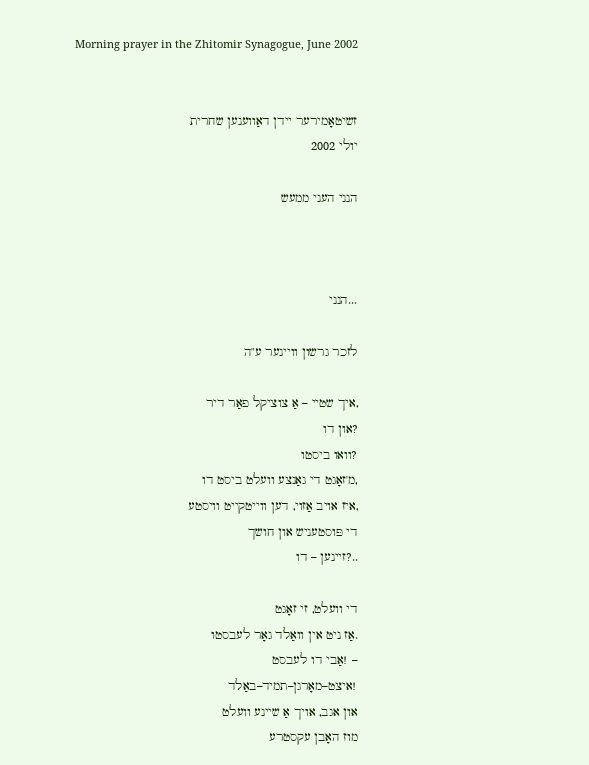Morning prayer in the Zhitomir Synagogue, June 2002


זשיטאָמירער יידן דאַווענען שחרית
יולי 2002

הנני העני ממעש



...הנני

לזכר גרשון וויינער ע"ה

,איך שטיי – אַ צוציקל פאַר דיר
?און דו
?וואו ביסטו
,מ'זאָגט די גאַנצע וועלט ביסט דו
,איז אויב אַזוי, דען ווייטקייט וויסטע
די פּוסטעניש און חושך
..?זיינען – דו

די וועלט, זי זאָגט
.אַז ניט אין וואַלד גאָר לעבסטו
– !אַבי דו לעבסט
!איצט–מאָרגן–תמיד–באַלד
און אגב, אויך אַ שיינע וועלט
מוז האָבן עקסטרע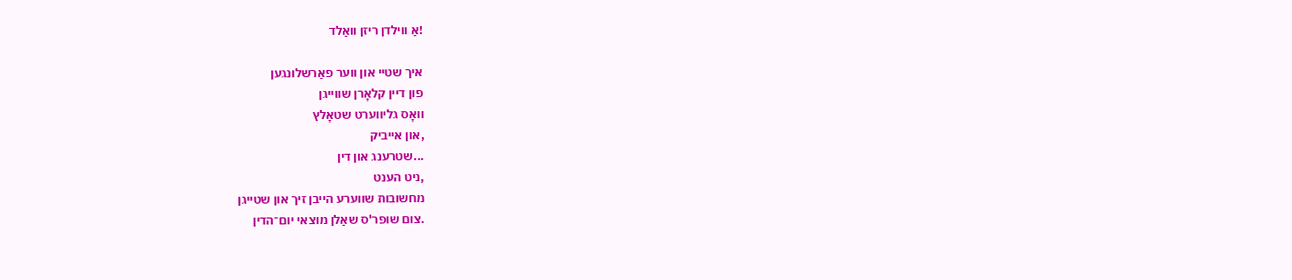!אַ ווילדן ריזן וואַלד

איך שטיי און ווער פאַרשלונגען
פון דיין קלאָרן שווייגן
וואָס גליווערט שטאָלץ
,און אייביק
...שטרענג און דין
,ניט הענט
מחשובות שווערע הייבן זיך און שטייגן
.צום שופר'ס שאַלן מוצאי יום־הדין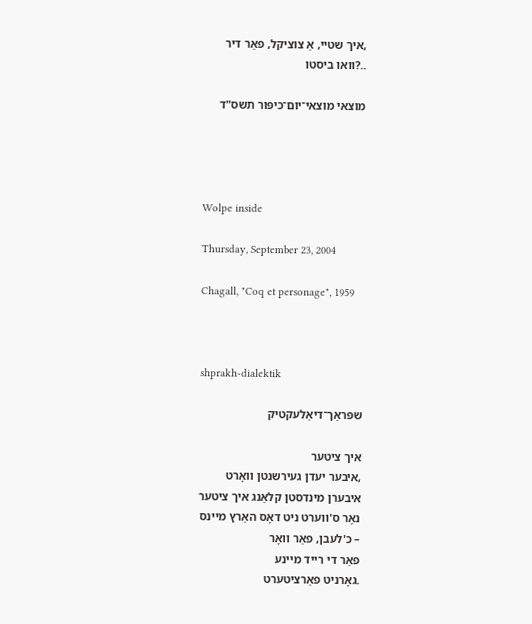,איך שטיי, אַ צוציקל, פאַר דיר
..?וואו ביסטו

מוצאי מוצאי־יום־כיפּור תשס"ד




Wolpe inside

Thursday, September 23, 2004

Chagall, "Coq et personage", 1959



shprakh-dialektik

שפּראַך־דיאַלעקטיק

איך ציטער
,איבער יעדן געירשנטן וואָרט
איבערן מינדסטן קלאַנג איך ציטער
נאָר ס'ווערט ניט דאָס האַרץ מיינס
– כ'לעבן, פאַר וואָר
פאַר די רייד מיינע
.גאָרניט פאַרציטערט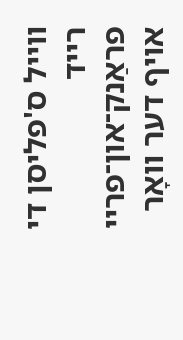ווייל ס'פליסן די רייד
פראַנק־און־פריי אויף דער וואָר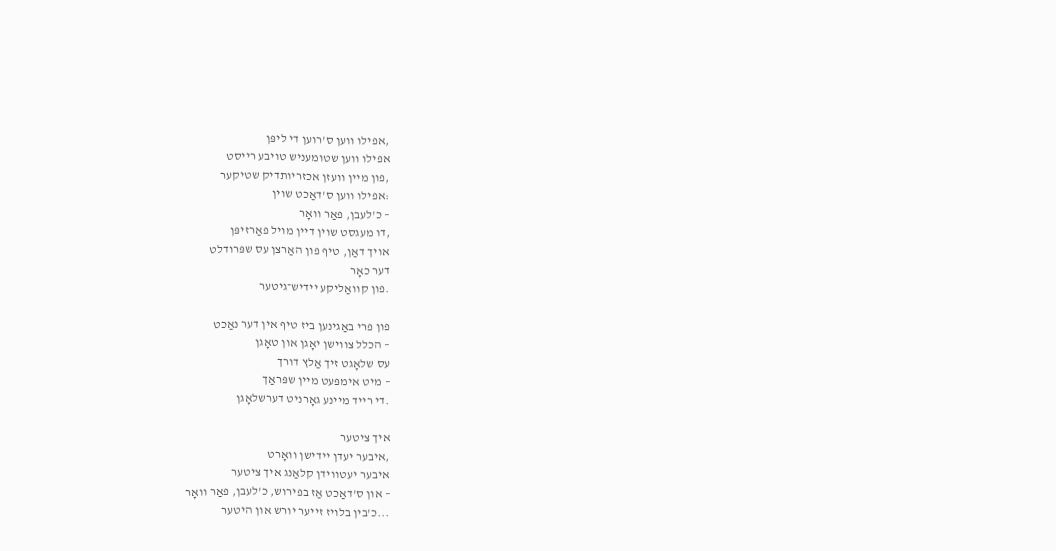,אפילו ווען ס'רוען די ליפּן
אפילו ווען שטומעניש טויבע רייסט
,פון מיין וועזן אכזריותדיק שטיקער
:אפילו ווען ס'דאַכט שוין
– כ'לעבן, פאַר וואָר
,דו מעגסט שוין דיין מויל פאַרזיפּן
אויך דאַן, טיף פון האַרצן עס שפּרודלט
דער כאָר
.פון קוואַליקע יידיש־גיטער

פון פרי באַגינען ביז טיף אין דער נאַכט
– הכלל צווישן יאָגן און טאָגן
עס שלאָגט זיך אַלץ דורך
– מיט אימפּעט מיין שפּראַך
.די רייד מיינע גאָרניט דערשלאָגן

איך ציטער
,איבער יעדן יידישן וואָרט
איבער יעטווידן קלאַנג איך ציטער
– און ס'דאַכט אַז בפירוש, כ'לעבן, פאַר וואָר
...כ'בין בלויז זייער יורש און היטער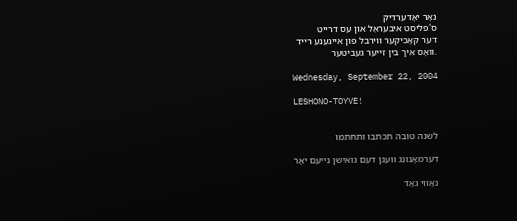נאָר יאָדערדיק
ס'פליסט איבעראַל און עס דרייט
דער קאָכיקער ווירבל פון אייגענע רייד
.וואָס איך בין זייער געביטער

Wednesday, September 22, 2004

LESHONO-TOYVE!


לשנה טובה תכתבו ותחתמו

דערמאָנונג וועגן דעם גואישן נייעם יאָר

נאָווי גאָד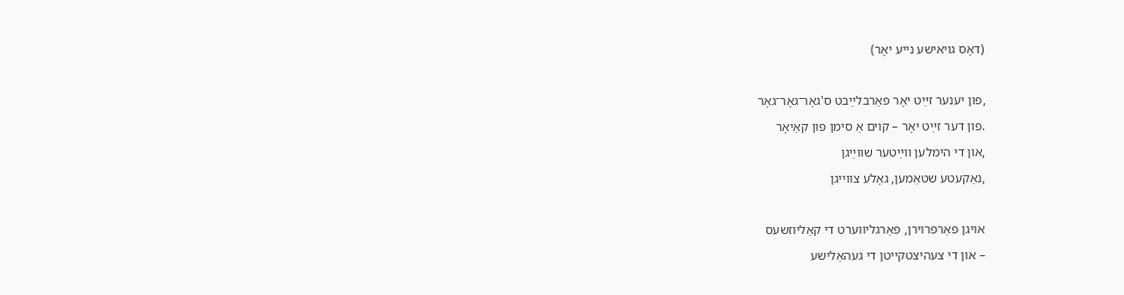(דאָס גויאישע נייע יאָר)

,פון יענער זײַט יאָר פאַרבלײַבט ס'גאָר־גאָר־גאָר
.פון דער זײַט יאָר – קוים אַ סימן פון קאַיאָר
,און די הימלען ווײַטער שווײַגן
,נאַקעטע שטאַמען, גאָלע צווייגן

אויגן פאַרפרוירן, פאַרגליווערט די קאַליוזשעס
– און די צעהיצטקייטן די געהאַלישע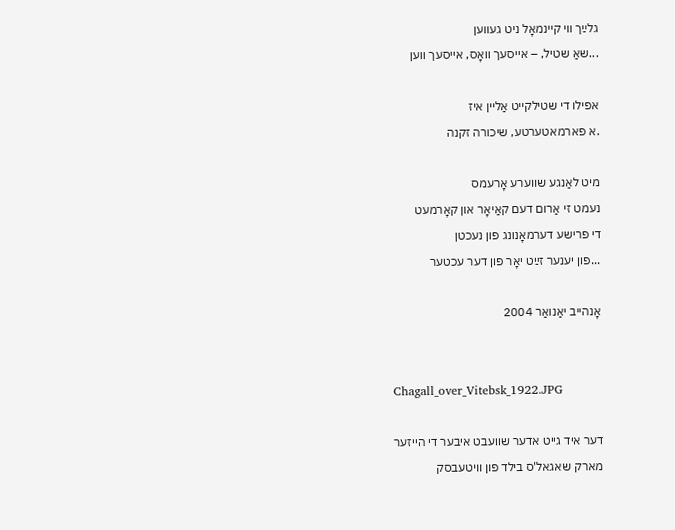גלײַך ווי קיינמאָל ניט געווען
...שאַ שטיל, – אייסעך וואָס, אייסעך ווען

אפילו די שטילקייט אַליין איז
.א פארמאטערטע, שיכורה זקנה

מיט לאַנגע שווערע אָרעמס
נעמט זי אַרום דעם קאַיאָר און קאָרמעט
די פרישע דערמאָנונג פון נעכטן
...פון יענער זײַט יאָר פון דער עכטער

אָנהייב יאַנואַר 2004


Chagall_over_Vitebsk_1922.JPG

דער איד גייט אדער שוועבט איבער די הייזער
מארק שאגאל'ס בילד פון וויטעבסק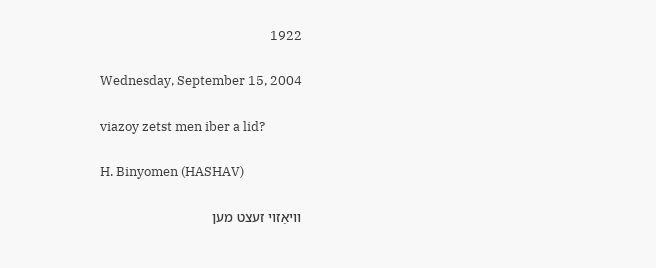1922

Wednesday, September 15, 2004

viazoy zetst men iber a lid?

H. Binyomen (HASHAV)

וויאַזוי זעצט מען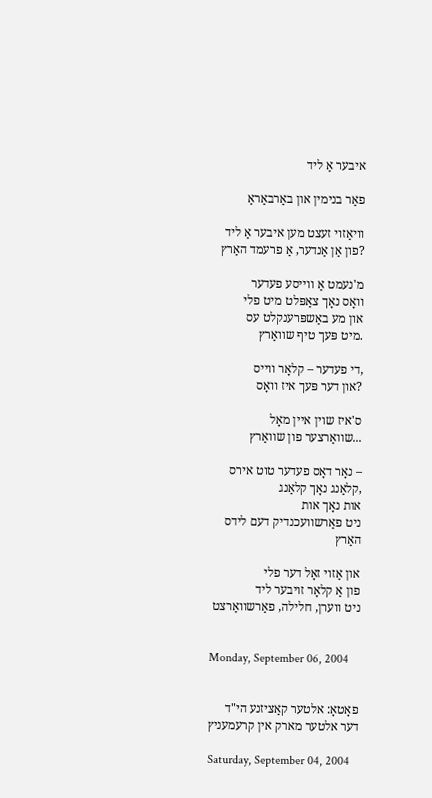איבער אַ ליד

פאַר בנימין און באַרבאַראַ

וויאַזוי זעצט מען איבער אַ ליד
?פון אַן אַנדער, אַ פרעמד האַרץ

מ'נעמט אַ ווייסע פעדער
וואָס נאָך צאַפּלט מיט פלי
און מע באַשפּרענקלט עס
.מיט פּעך טיף שוואַרץ

,די פעדער – קלאָר ווייס
?און דער פּעך איז וואָס

ס'איז שוין איין מאָל
...שוואַרצער פון שוואַרץ

– נאָר דאָס פעדער טוט אירס
,קלאַנג נאָך קלאַנג
אות נאָך אות
ניט פאַרשוועכנדיק דעם לידס
האַרץ

און אַזוי זאָל דער פלי
פון אַ קלאָר זויבער ליד
ניט ווערן, חלילה, פאַרשוואַרצט


Monday, September 06, 2004


פאָטאָ: אלטער קאַציזנע הי"ד
דער אלטער מארק אין קרעמעניץ

Saturday, September 04, 2004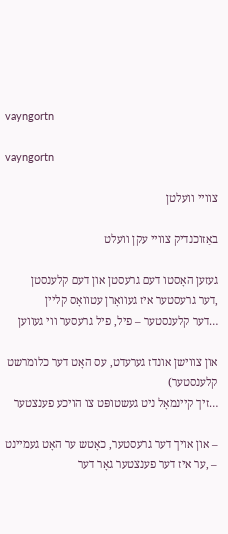vayngortn

vayngortn

צוויי וועלטן

באַזוכנדיק צוויי עקן וועלט

געזען האָסטו דעם גרעסטן און דעם קלענסטן
,דער גרעסטער איז געוואָרן עטוואָס קליין
…דער קלענסטער – פיל, פיל גרעסער ווי געווען

און צווישן אונדז גערעדט, עס האָט דער כלומרשט קלענסטער)
…זיך קיינמאָל ניט געשטופּט צו הויכע פענצטער

– און אויך דער גרעסטער, כאָטש ער האָט געמיינט
– ,ער איז דער פענצטער גאָר דער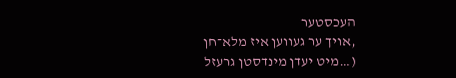העכסטער
,אויך ער געווען איז מלא־חן
(…מיט יעדן מינדסטן גרעזל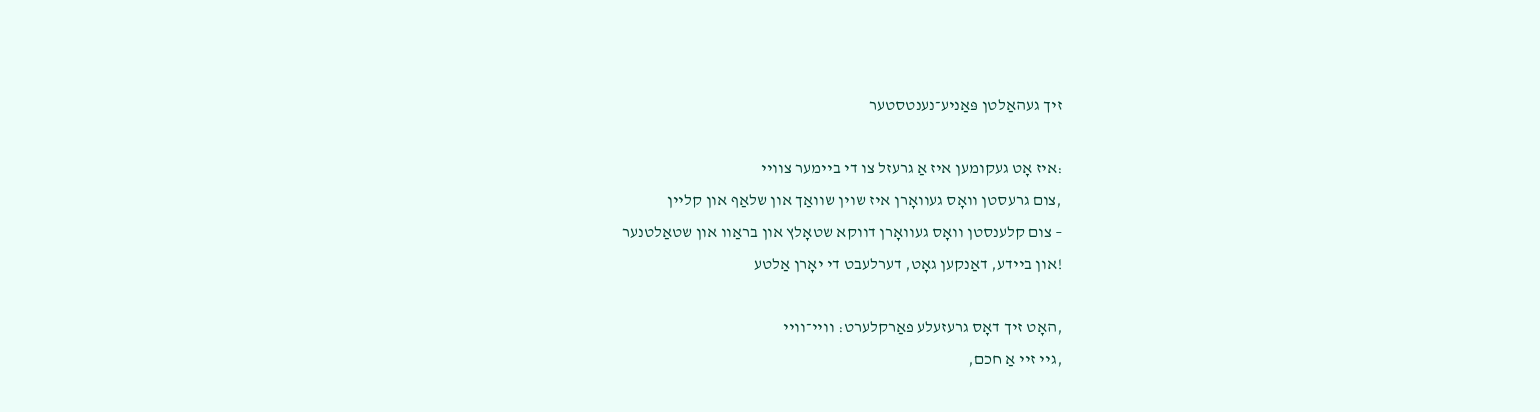זיך געהאַלטן פּאַניע־נענטסטער

:איז אָט געקומען איז אַ גרעזל צו די ביימער צוויי
,צום גרעסטן וואָס געוואָרן איז שוין שוואַך און שלאַף און קליין
– צום קלענסטן וואָס געוואָרן דווקא שטאָלץ און בראַוו און שטאַלטנער
!און ביידע, דאַנקען גאָט, דערלעבט די יאָרן אַלטע

,האָט זיך דאָס גרעזעלע פאַרקלערט: וויי־וויי
,גיי זיי אַ חכם,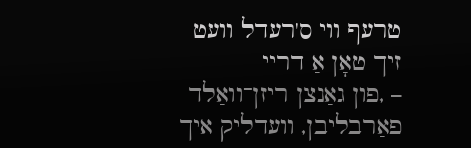טרעף ווי ס'רעדל וועט זיך טאָן אַ דריי
– ,פון גאַנצן ריזן־וואַלד פאַרבליבן, וועדליק איך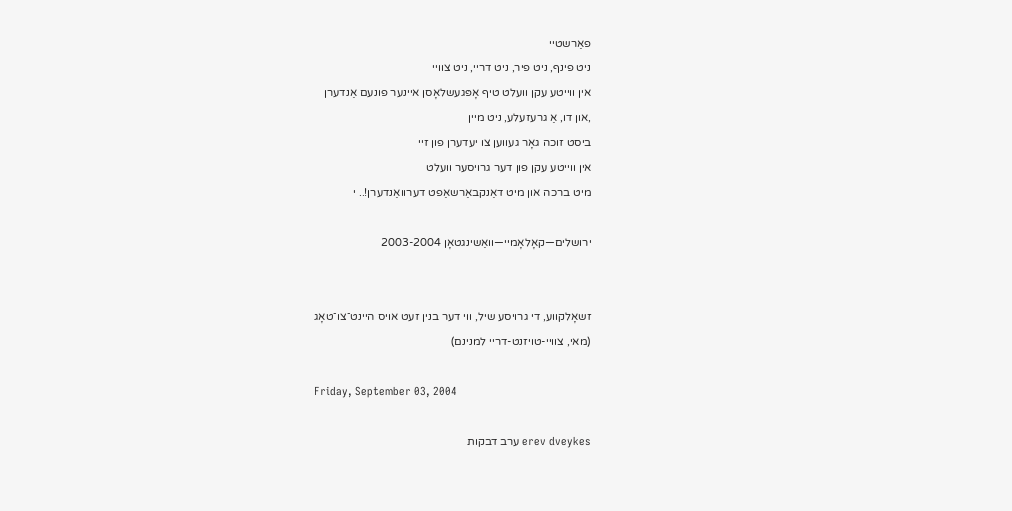פאַרשטיי
ניט פינף, ניט פיר, ניט דריי, ניט צוויי
אין ווייטע עקן וועלט טיף אָפּגעשלאָסן איינער פונעם אַנדערן
,און דו, אַ גרעזעלע, ניט מיין
ביסט זוכה גאָר געווען צו יעדערן פון זיי
אין ווייטע עקן פון דער גרויסער וועלט
מיט ברכה און מיט דאַנקבאַרשאַפט דערוואַנדערן!.. י

ירושלים—קאָלאָמיי—וואַשינגטאָן 2003-2004


זשאָלקווע, די גרויסע שיל, ווי דער בנין זעט אויס היינט־צו־טאָג
(מאי, צוויי-טויזנט-דריי למנינם)

Friday, September 03, 2004

erev dveykes ערב דבקות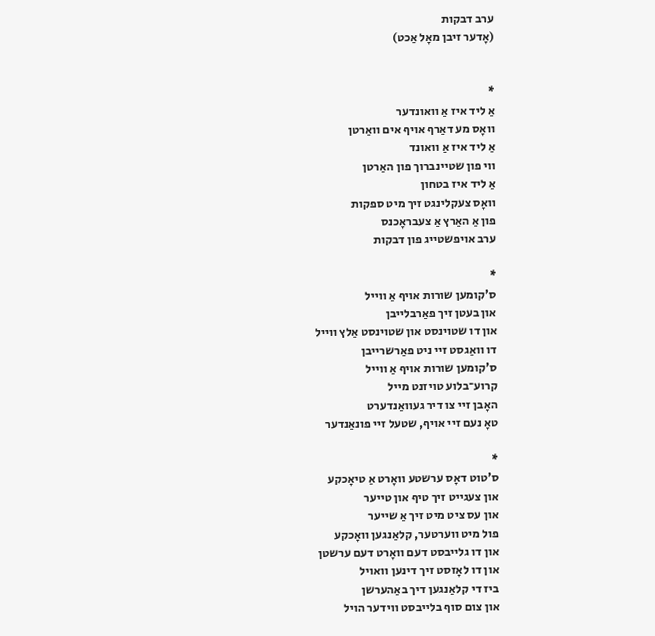ערב דבקות
(אָדער זיבן מאָל אַכט)


*
אַ ליד איז אַ וואונדער
וואָס מע דאַרף אויף אים וואַרטן
אַ ליד איז אַ וואונד
ווי פון שטיינברוך פון האַרטן
אַ ליד איז בטחון
וואָס צעקלינגט זיך מיט ספקות
פון אַ האַרץ אַ צעבראָכנס
ערב אויפשטייג פון דבקות

*
ס'קומען שורות אויף אַ ווייל
און בעטן זיך פאַרבלייבן
און דו שטוינסט און שטוינסט אַלץ ווייל
דו וואַגסט זיי ניט פאַרשרייבן
ס'קומען שורות אויף אַ ווייל
קרוע־בלוע טויזנט מייל
האָבן זיי צו דיר געוואַנדערט
טאָ נעם זיי אויף, שטעל זיי פונאַנדער

*
ס'טוט דאָס ערשטע וואָרט אַ טיאָכקע
און צעגייט זיך טיף און טייער
און עס ציט מיט זיך אַ שייער
פול מיט ווערטער, קלאַנגען וואָכקע
און דו גלייבסט דעם וואָרט דעם ערשטן
און דו לאָזסט זיך דינען וואויל
ביז די קלאַנגען דיך באַהערשן
און צום סוף בלייבסט ווידער הויל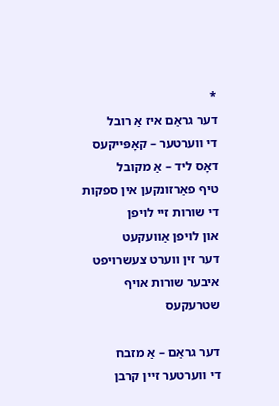*
דער גראַם איז אַ רובל
די ווערטער – קאָפּייקעס
דאָס ליד – אַ מקובל
טיף פאַרזונקען אין ספקות
די שורות זיי לויפן
און לויפן אַוועקעט
דער זין ווערט צעשרויפט
איבער שורות אויף שטרעקעס

דער גראַם – אַ מזבח
די ווערטער זיין קרבן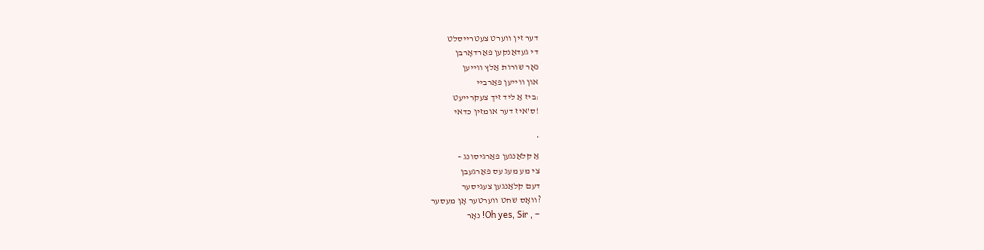דער זין ווערט צעטרייסלט
די געדאַנקען פאַרדאָרבן
נאָר שורות אַלץ ווייען
און ווייען פאַרביי
:ביז אַ ליד זיך צעקרייעט
!ס'איז דער אומזין כדאי

*
אַ קלאַנגען פאַרגיסונג –
צי מע מעג עס פאַרגעבן
דעם קלאַנגען צעגיסער
?וואָס שחט ווערטער אָן מעסער
– , Oh yes, Sir! נאָר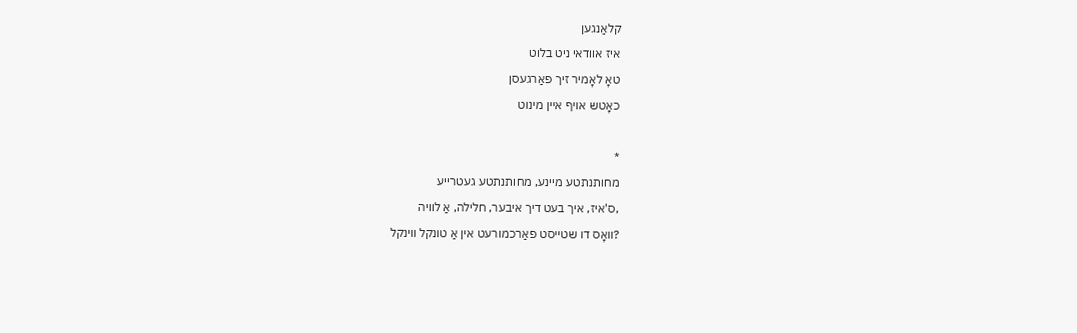קלאַנגען
איז אוודאי ניט בלוט
טאָ לאָמיר זיך פאַרגעסן
כאָטש אויף איין מינוט

*
מחותנתטע מיינע, מחותנתטע געטרייע
,ס'איז, איך בעט דיך איבער, חלילה, אַ לוויה
?וואָס דו שטייסט פאַרכמורעט אין אַ טונקל ווינקל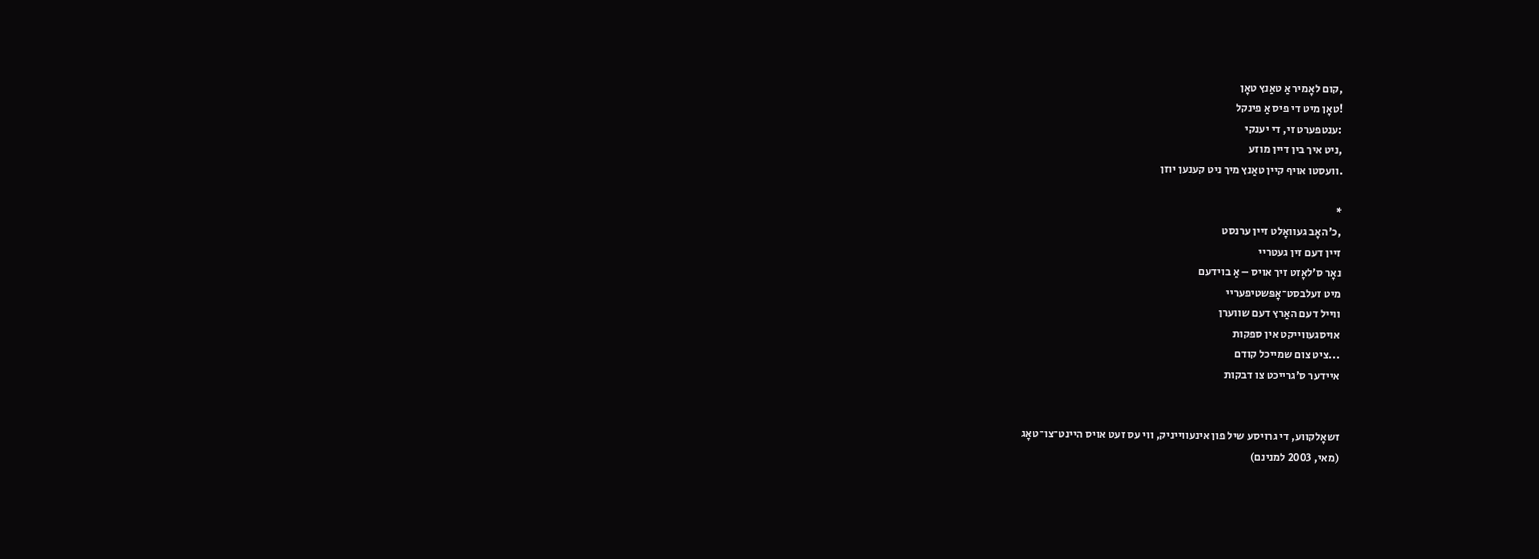,קום לאָמיר אַ טאַנץ טאָן
!טאָן מיט די פיס אַ פינקל
:ענטפערט זי, די יענקי
,ניט איך בין דיין מוזע
.וועסטו אויף קיין טאַנץ מיך ניט קענען יוזן

*
,כ'האָב געוואָלט זיין ערנסט
זיין דעם זין געטריי
נאָר ס'לאָזט זיך אויס – אַ בוידעם
מיט זעלבסט־אָפּשטיפעריי
ווייל דעם האַרץ דעם שווערן
אויסגעווייקט אין ספקות
...ציט צום שמייכל קודם
איידער ס'גרייכט צו דבקות


זשאָלקווע, די גרויסע שיל פון אינעווייניק, ווי עס זעט אויס היינט־צו־טאָג
(מאי, 2003 למנינם)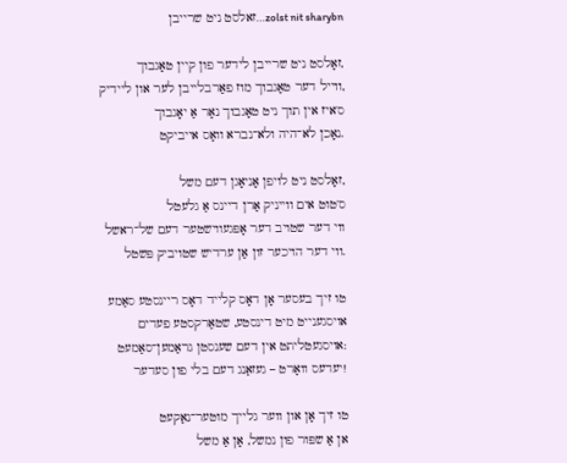zolst nit sharybn...זאלסט ניט שרייבן

,זאָלסט ניט שרייבן לידער פון קיין טאָגבוך
,ווייל דער טאָגבוך מוז פאַרבלייבן לער און ליידיק
ס'איז אין תוך ניט טאָגבוך נאָר אַ יאָגבוך
.נאָכן לא־היה ולא־נברא וואָס אייביקט

,זאָלסט ניט לויפן אָניאָגן דעם משל
ס'טוט אים ווייניק אַרן דיינס אַ גלעטל
ווי דער שטויב דער אָפּגעווישטער דעם של־ראשל
.ווי דער הויכער זון אַן ערדיש שטויביק פּשטל

טו זיך בעסער אָן דאָס קלייד דאָס ריינסטע סאַמע
אויסגענייט מיט דינסטע, שטאַרקסטע פעדים
:אויסגעטליתט אין דעם שענסטן גראַמען־סאַמעט
!יעדעס וואָרט – געזאַנג דעם בלי פון סעדער

טו זיך אָן און ווער גלייך מוטער־נאַקעט
אן אַ שפּור פון נמשל, אָן אַ משל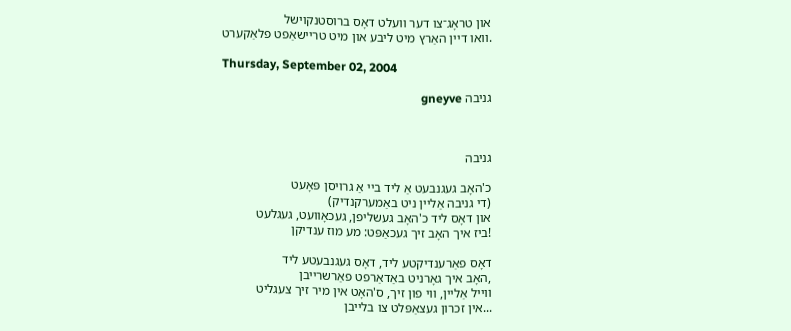און טראָג־צו דער וועלט דאָס ברוסטנקוישל
.וואו דיין האַרץ מיט ליבע און מיט טריישאַפט פלאַקערט

Thursday, September 02, 2004

גניבה gneyve



גניבה

כ'האָב געגנבעט אַ ליד ביי אַ גרויסן פּאָעט
(די גניבה אַליין ניט באַמערקנדיק)
און דאָס ליד כ'האָב געשליפן, געכאָוועט, געגלעט
!ביז איך האָב זיך געכאַפּט: מע מוז ענדיקן

דאָס פאַרענדיקטע ליד, דאָס געגנבעטע ליד
,האָב איך גאָרניט באַדאַרפט פאַרשרייבן
ווייל אַליין, ווי פון זיך, ס'האָט אין מיר זיך צעגליט
...אין זכרון געצאַפּלט צו בלייבן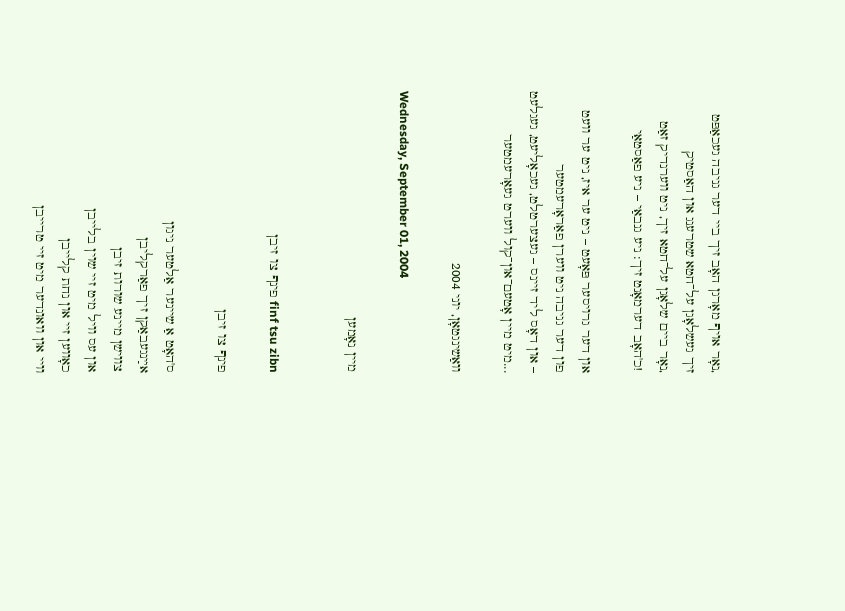,נאָר אויף מאָרגן האָב זיך ביי דער גניבה געכאַפּט
זיך געשלאָגן על־חטא שטרענג און האַסטיק
,נאָר ביים שלאָגן על־חטא זיך, ניט ווערנדיק זאַט
!כ'האָב דערמאָנט זיך: ניע גנבאַי – ניע פאַסטאַי

און דער גרויסער פּאָעט – ניט ער איז, ניט ער וועט
פון דער גניבה ניט ווערן פאַראָרעמטער
– און דאָס ליד זיינס – געצערטלט, געכאָליעט, געגלעט
...מיט מיין אָטעם־און־קול ווערט געאָרעמטער

וואַשינגטאָן, יוני 2004

Wednesday, September 01, 2004

מיין נאָמען


finf tsu zibn פינף צו זיבן

פינף צו זיבן

ס'האָט אַ שיינער אַלטער ניגון
אײַנגעבאַקן זיך פאַרקליבן
צווישן מיינע שורות זיבן
און עס וויל מיט זיי שוין בלייבן
כאָווען זיי און נחת קלייבן
וויי און וואונדער מיט זיי טרייבן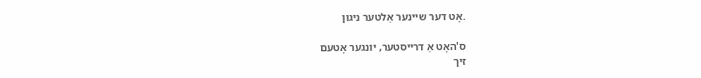.אָט דער שיינער אַלטער ניגון

ס'האָט אַ דרייסטער, יונגער אָטעם
זיך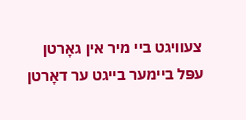צעוויגט ביי מיר אין גאָרטן
עפּל ביימער בייגט ער דאָרטן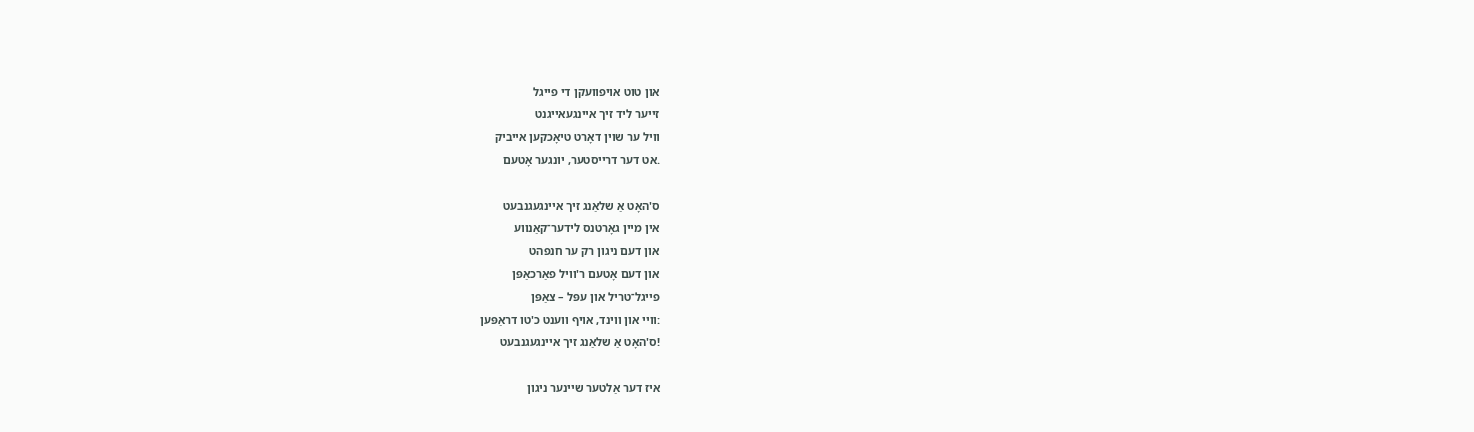און טוט אויפוועקן די פייגל
זייער ליד זיך איינגעאייגנט
וויל ער שוין דאָרט טיאָכקען אייביק
.אט דער דרייסטער, יונגער אָטעם

ס'האָט אַ שלאַנג זיך איינגעגנבעט
אין מיין גאָרטנס לידער־קאַנווע
און דעם ניגון רק ער חנפהט
און דעם אָטעם ר'וויל פאַרכאַפּן
פייגל־טריל און עפּל – צאַפּן
:וויי און ווינד, אויף ווענט כ'טו דראַפּען
!ס'האָט אַ שלאַנג זיך איינגעגנבעט

איז דער אַלטער שיינער ניגון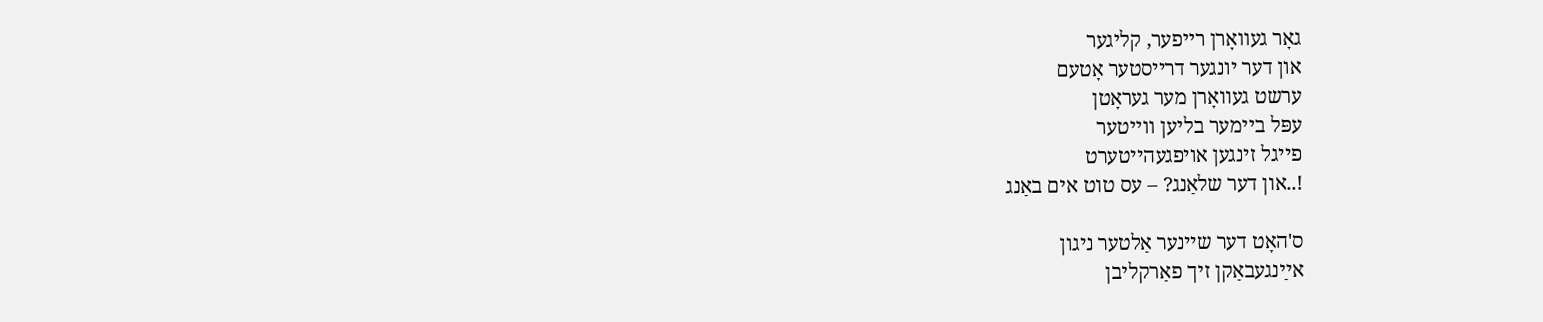גאָר געוואָרן רייפער, קליגער
און דער יונגער דרייסטער אָטעם
ערשט געוואָרן מער געראָטן
עפּל ביימער בליען ווייטער
פייגל זינגען אויפגעהייטערט
!..און דער שלאַנג? – עס טוט אים באַנג

ס'האָט דער שיינער אַלטער ניגון
אײַנגעבאַקן זיך פאַרקליבן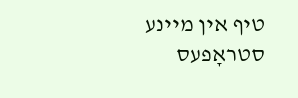טיף אין מיינע סטראָפעס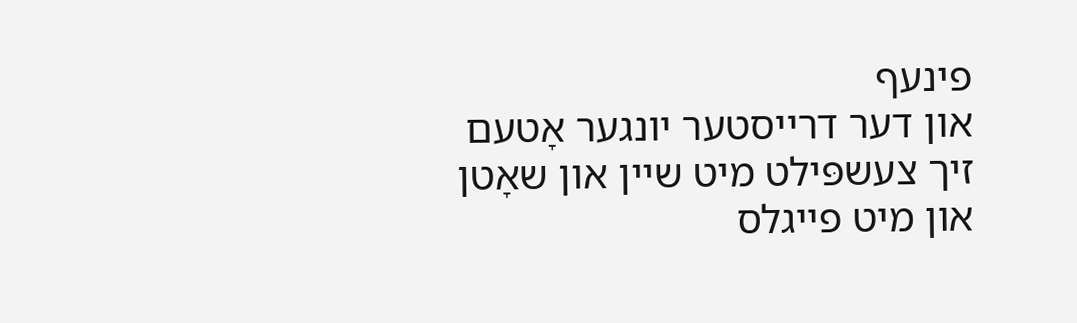פינעף
און דער דרייסטער יונגער אָטעם
זיך צעשפּילט מיט שיין און שאָטן
און מיט פייגלס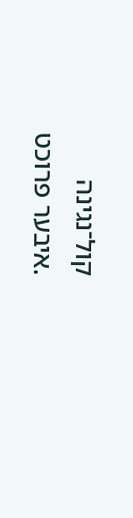קול־נגינה
.איבער פרוכט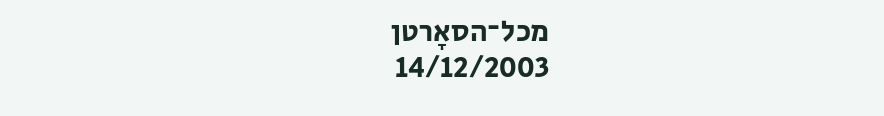מכל־הסאָרטן
14/12/2003